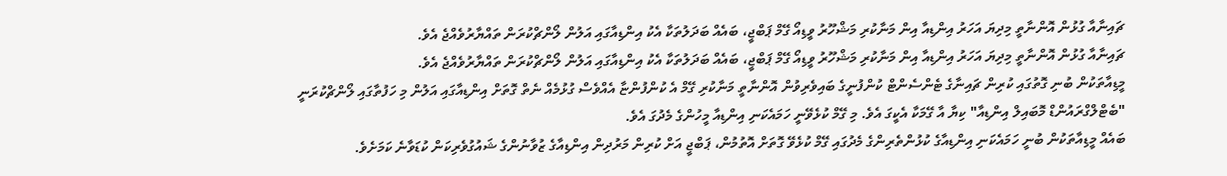ޗައިނާއާ ގުޅުން އޮންނާތީ މިދިޔަ އަހަރު އިންޑިއާ އިން މަނާކުރި މަޝްހޫރު ވީޑިއޯ ގޭމް ޕަބްޖީ، ބައެއް ބަދަލުތަކާ އެކު އިންޑިއާގައި އަލުން ލޯންޗްކުރަން ތައްޔާރުވެއްޖެ އެވެ.
ޗައިނާއާ ގުޅުން އޮންނާތީ މިދިޔަ އަހަރު އިންޑިއާ އިން މަނާކުރި މަޝްހޫރު ވީޑިއޯ ގޭމް ޕަބްޖީ، ބައެއް ބަދަލުތަކާ އެކު އިންޑިއާގައި އަލުން ލޯންޗްކުރަން ތައްޔާރުވެއްޖެ އެވެ.
މީޑިއާތަކުން ބުނި ގޮތުގައި ކުރިން ޗައިނާގެ ޓެންސެންޓް ކުންފުނީގެ ބައިވެރިވުން އޮންނާތީ މަނާކުރި ގޭމް އެ ކުންފުންޏާ އެއްވެސް ގުޅުމެއް ނެތް ގޮތަށް އިންޑިއާގައި އަލުން މި ހަފުތާގައި ލޯންޗްކުރަނީ "ބެޓްލްގްރައުންޑް މޮބައިލް އިންޑިއާ" ކިޔާ އާ ގޭމަކާ އެކީގަ އެވެ. މި ގޭމް ކުޅެވޭނީ ހަމައެކަނި އިންޑިއާ މީހުންގެ މެދުގަ އެވެ.
ބައެއް މީޑިއާތަކުން ބުނީ ހަމައެކަނި އިންޑިއާގެ ކުޅުންތެރިންގެ މެދުގައި ގޭމް ކުޅެވޭ ގޮތަށް އޮތުމުން، ޕަބްޖީ އަށް ކުރިން މަރުދިން އިންޑިއާގެ ޒުވާނުންގެ ޝައުގުވެރިކަން ކުޑަވާނެ ކަމަށެވެ.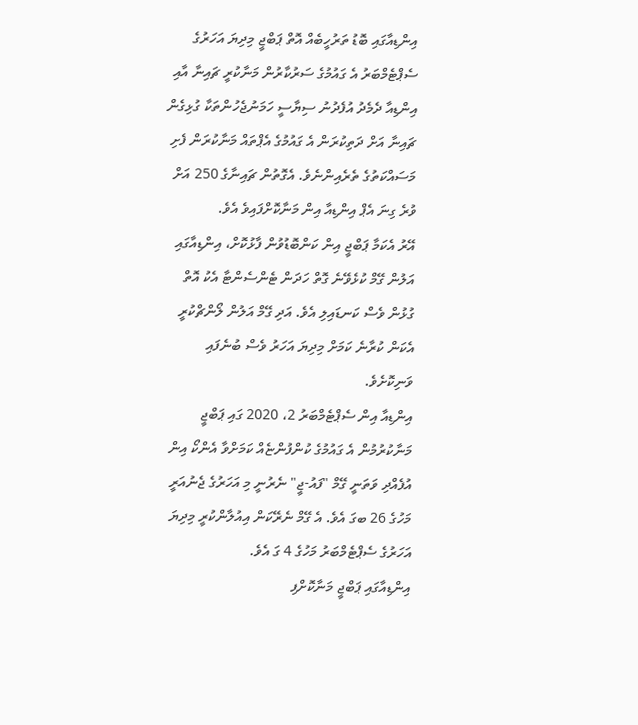އިންޑިއާގައި ބޮޑު ތަރުހީބެއް އޮތް ޕަބްޖީ މިދިޔަ އަހަރުގެ ސެޕްޓެމްބަރު އެ ގައުމުގެ ސަރުކާރުން މަނާކުރީ ޗައިނާ އާއި އިންޑިއާ ދެމެދު އުފެދުނު ސިޔާސީ ހަމަނުޖެހުންތަކާ ގުޅިގެން ޗައިނާ އަށް ދަތިކުރަން އެ ގައުމުގެ އެޕްތައް މަނާކުރަން ފެށި މަސައްކަތުގެ ތެރެއިންނެވެ. އެގޮތުން ޗައިނާގެ 250 އަށް ވުރެ ގިނަ އެޕް އިންޑިއާ އިން މަނާކޮށްފައިވެ އެވެ.
އޭރު އެކަމާ ޕަބްޖީ އިން ކަންބޮޑުވުން ފާޅުކޮށް، އިންޑިއާގައި އަލުން ގޭމް ކުޅެވޭނެ ގޮތް ހަދަން ޓެންސެންޓާ އެކު އޮތް ގުޅުން ވެސް ކަނޑައިލި އެވެ. އަދި ގޭމް އަލުން ލޯންޗްކުރީ އެކަން ކުރާނެ ކަމަށް މިދިޔަ އަހަރު ވެސް ބުނެފައި ވަނިކޮށެވެ.
އިންޑިއާ އިން ސެޕްޓެމްބަރު 2، 2020 ގައި ޕަބްޖީ މަނާކުރުމުން އެ ގައުމުގެ ކުންފުންޏެއް ކަމަށްވާ އެންކޯ އިން އުފެއްދި ވަތަނީ ގޭމް "ފައު-ޖީ" ނެރުނީ މި އަހަރުގެ ޖެނުއަރީ މަހުގެ 26 ބގަ އެވެ. އެ ގޭމް ނެރޭކަން އިއުލާންކުރީ މިދިޔަ އަހަރުގެ ސެޕްޓެމްބަރު މަހުގެ 4 ގަ އެވެ.
އިންޑިއާގައި ޕަބްޖީ މަނާކޮށްފި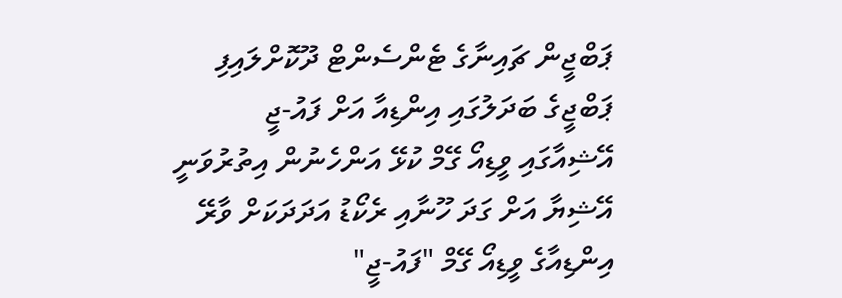ޕަބްޖީން ޗައިނާގެ ޓެންސެންޓް ދޫކޮށްލައިފި
ޕަބްޖީގެ ބަދަލުގައި އިންޑިއާ އަށް ފައު-ޖީ
އޭޝިއާގައި ވީޑިއޯ ގޭމް ކުޅޭ އަންހެނުން އިތުރުވަނީ
އޭޝިޔާ އަށް ގަދަ ހޫނާއި ރެކޯޑު އަދަދަކަށް ވާރޭ
އިންޑިއާގެ ވީޑިއޯ ގޭމް "ފައު-ޖީ"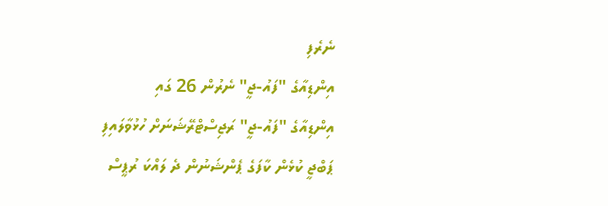ނެރެފި
އިންޑިއާގެ "ފައު-ޖީ" ނެރުން 26 ގައި
އިންޑިއާގެ "ފައު-ޖީ" ރަޖިސްޓްރޭޝަނަށް ހުޅުވާލައިފި
ޕަބްޖީ ކުޅެން ކާފަގެ ޕެންޝަނުން ދެ ލައްކަ ރުޕީސް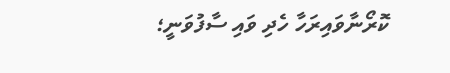ކޮރޯނާވައިރަހާ ހެދި ވައި ސާފުވަނީ؛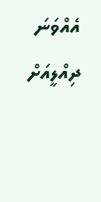އެއްވަނަ ދިއްލީއަށް